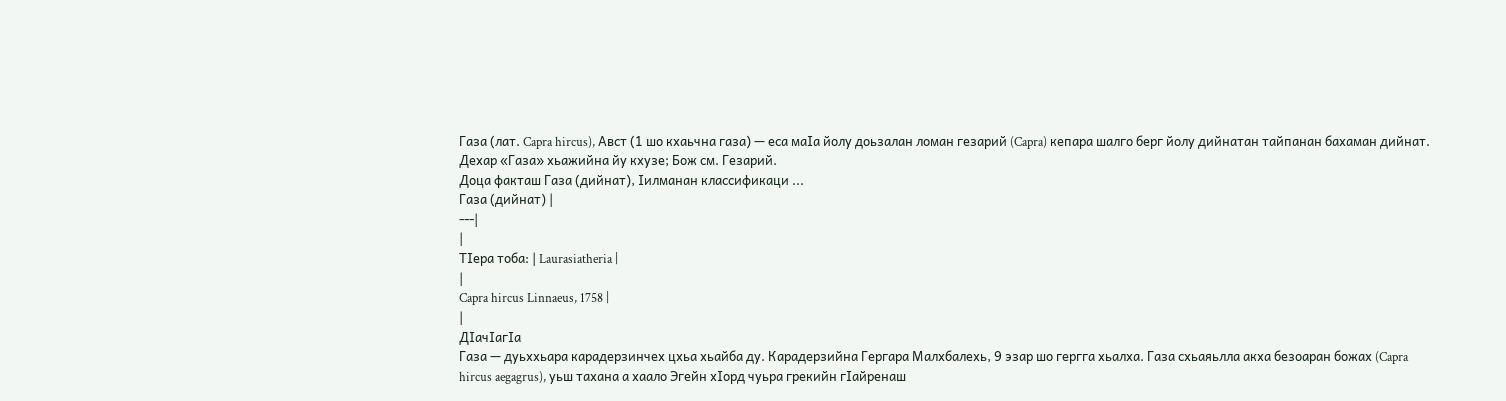Газа (лат. Capra hircus), Авст (1 шо кхаьчна газа) — еса маӀа йолу доьзалан ломан гезарий (Capra) кепара шалго берг йолу дийнатан тайпанан бахаман дийнат.
Дехар «Газа» хьажийна йу кхузе; Бож см. Гезарий.
Доца факташ Газа (дийнат), Ӏилманан классификаци ...
Газа (дийнат) |
---|
|
ТӀера тоба: | Laurasiatheria |
|
Capra hircus Linnaeus, 1758 |
|
ДӀачӀагӀа
Газа — дуьххьара карадерзинчех цхьа хьайба ду. Карадерзийна Гергара Малхбалехь, 9 эзар шо гергга хьалха. Газа схьаяьлла акха безоаран божах (Capra hircus aegagrus), уьш тахана а хаало Эгейн хӀорд чуьра грекийн гӀайренаш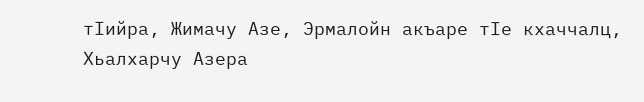тӀийра, Жимачу Азе, Эрмалойн акъаре тӀе кхаччалц, Хьалхарчу Азера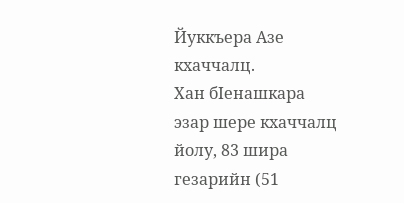Йуккъера Азе кхаччалц.
Хан бӀенашкара эзар шере кхаччалц йолу, 83 шира гезарийн (51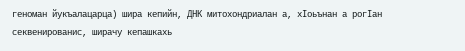геноман йукъалацарца) шира кепийн, ДНК митохондриалан а, хӀоьънан а рогӀан секвенированис, ширачу кепашкахь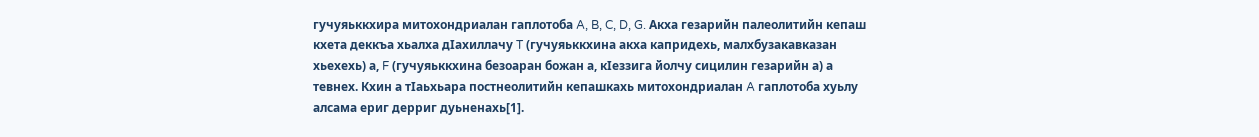гучуяьккхира митохондриалан гаплотоба A, B, C, D, G. Акха гезарийн палеолитийн кепаш кхета деккъа хьалха дӀахиллачу T (гучуяьккхина акха капридехь, малхбузакавказан хьехехь) а, F (гучуяьккхина безоаран божан а, кӀеззига йолчу сицилин гезарийн а) а тевнех. Кхин а тӀаьхьара постнеолитийн кепашкахь митохондриалан A гаплотоба хуьлу алсама ериг дерриг дуьненахь[1].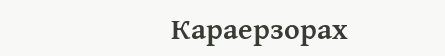Караерзорах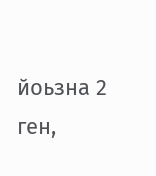йоьзна 2 ген,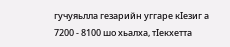гучуяьлла гезарийн уггаре кӀезиг а 7200 - 8100 шо хьалха, тӀекхетта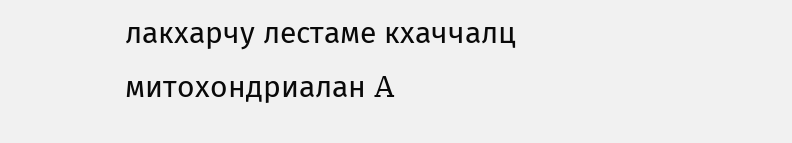лакхарчу лестаме кхаччалц митохондриалан A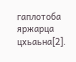гаплотоба яржарца цхьаьна[2].